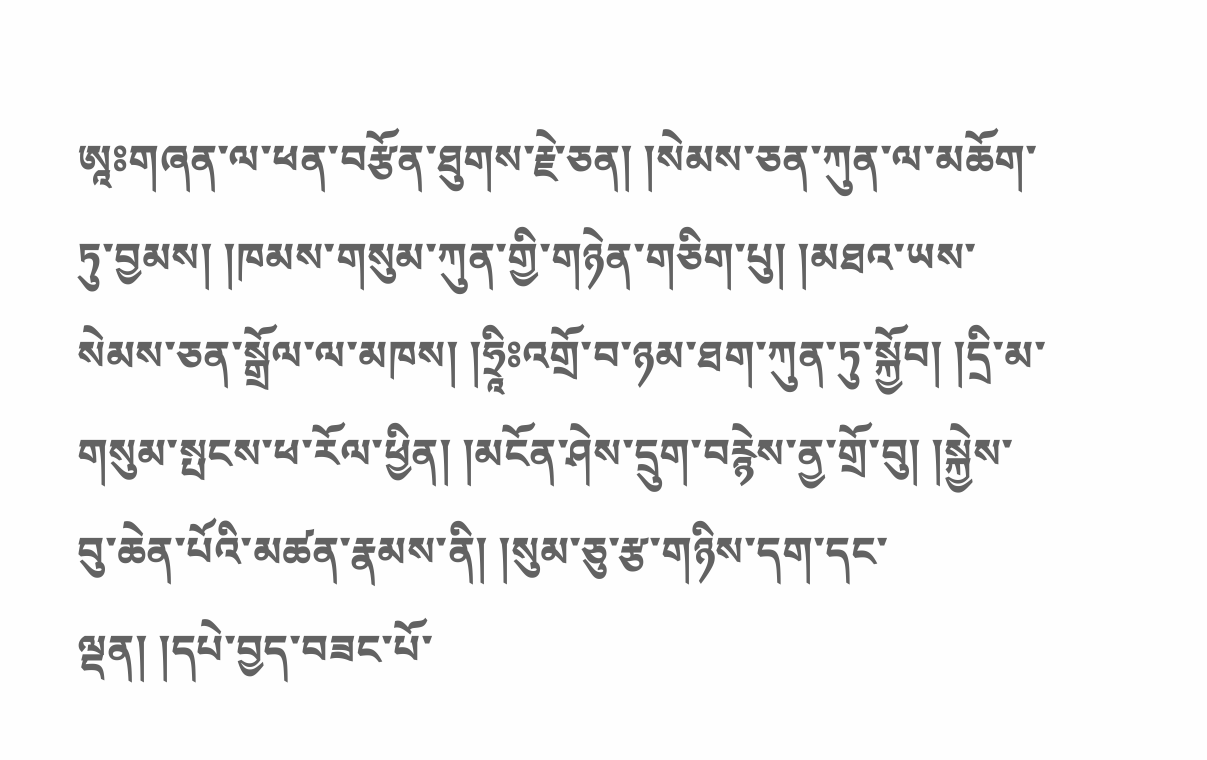ཨཱཿགཞན་ལ་ཕན་བརྩོན་ཐུགས་རྗེ་ཅན། །སེམས་ཅན་ཀུན་ལ་མཆོག་ཏུ་བྱམས། །ཁམས་གསུམ་ཀུན་གྱི་གཉེན་གཅིག་པུ། །མཐའ་ཡས་སེམས་ཅན་སྒྲོལ་ལ་མཁས། །ཧྲཱིཿའགྲོ་བ་ཉམ་ཐག་ཀུན་ཏུ་སྐྱོབ། །དྲི་མ་གསུམ་སྤངས་ཕ་རོལ་ཕྱིན། །མངོན་ཤེས་དྲུག་བརྙེས་ནྱ་གྲོ་བུ། །སྐྱེས་བུ་ཆེན་པོའི་མཚན་རྣམས་ནི། །སུམ་ཅུ་རྩ་གཉིས་དག་དང་ལྡན། །དཔེ་བྱད་བཟང་པོ་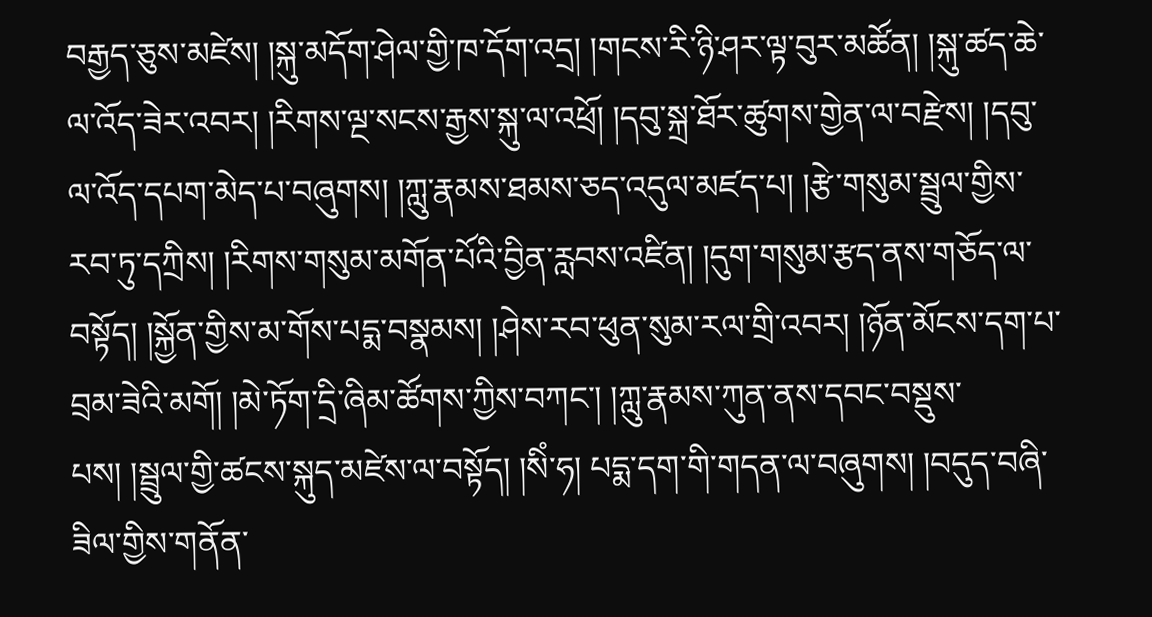བརྒྱད་ཅུས་མཛེས། །སྐུ་མདོག་ཤེལ་གྱི་ཁ་དོག་འདྲ། །གངས་རི་ཉི་ཤར་ལྟ་བུར་མཚོན། །སྐུ་ཚད་ཆེ་ལ་འོད་ཟེར་འབར། །རིགས་ལྔ་སངས་རྒྱས་སྐུ་ལ་འཕྲོ། །དབུ་སྐྲ་ཐོར་ཚུགས་གྱེན་ལ་བརྫེས། །དབུ་ལ་འོད་དཔག་མེད་པ་བཞུགས། །ཀླུ་རྣམས་ཐམས་ཅད་འདུལ་མཛད་པ། །རྩེ་གསུམ་སྦྲུལ་གྱིས་རབ་ཏུ་དཀྲིས། །རིགས་གསུམ་མགོན་པོའི་བྱིན་རླབས་འཛིན། །དུག་གསུམ་རྩད་ནས་གཅོད་ལ་བསྟོད། །སྐྱོན་གྱིས་མ་གོས་པདྨ་བསྣམས། །ཤེས་རབ་ཕུན་སུམ་རལ་གྲི་འབར། །ཉོན་མོངས་དག་པ་བྲམ་ཟེའི་མགོ། །མེ་ཏོག་དྲི་ཞིམ་ཚོགས་ཀྱིས་བཀང་། །ཀླུ་རྣམས་ཀུན་ནས་དབང་བསྡུས་པས། །སྦྲུལ་གྱི་ཚངས་སྐུད་མཛེས་ལ་བསྟོད། །སིཾ་ཧ། པདྨ་དག་གི་གདན་ལ་བཞུགས། །བདུད་བཞི་ཟིལ་གྱིས་གནོན་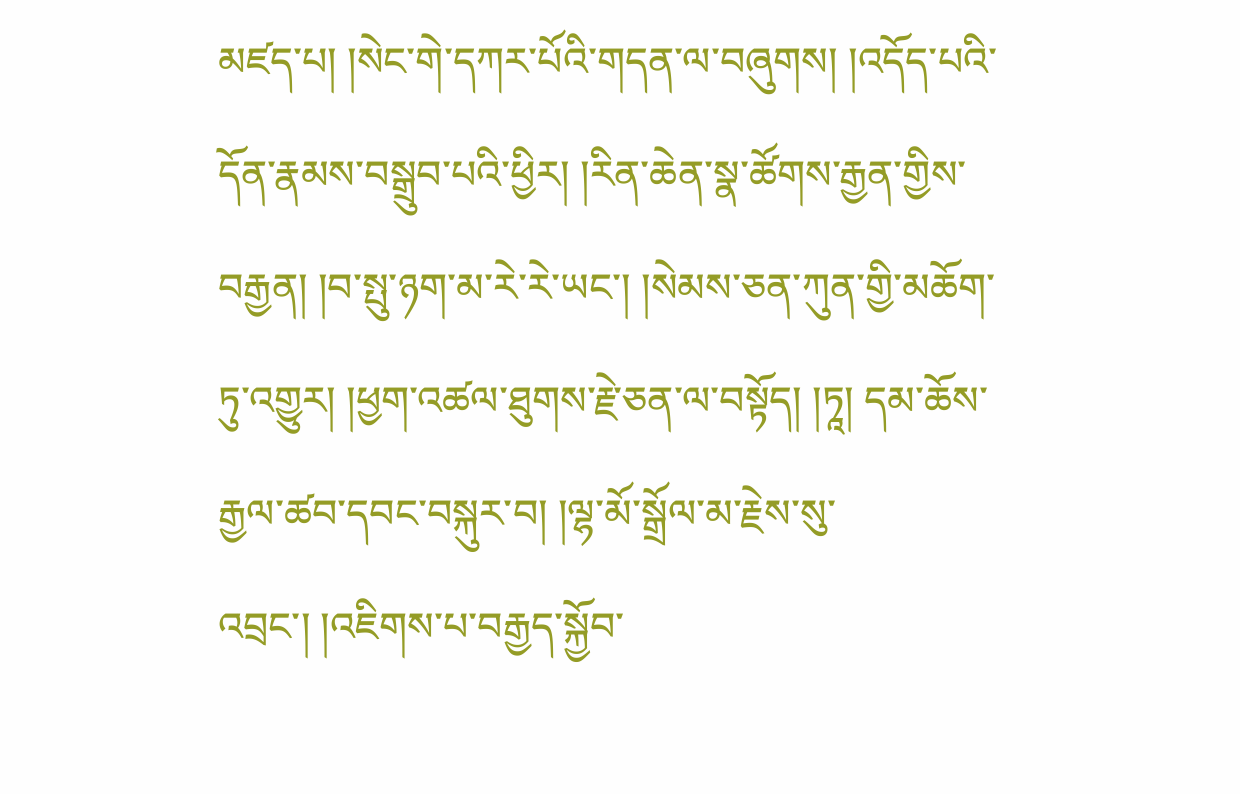མཛད་པ། །སེང་གེ་དཀར་པོའི་གདན་ལ་བཞུགས། །འདོད་པའི་དོན་རྣམས་བསྒྲུབ་པའི་ཕྱིར། །རིན་ཆེན་སྣ་ཚོགས་རྒྱན་གྱིས་བརྒྱན། །བ་སྤུ་ཉག་མ་རེ་རེ་ཡང་། །སེམས་ཅན་ཀུན་གྱི་མཆོག་ཏུ་འགྱུར། །ཕྱག་འཚལ་ཐུགས་རྗེ་ཅན་ལ་བསྟོད། །ཏཱ། དམ་ཆོས་རྒྱལ་ཚབ་དབང་བསྐུར་བ། །ལྷ་མོ་སྒྲོལ་མ་རྗེས་སུ་འབྲང་། །འཇིགས་པ་བརྒྱད་སྐྱོབ་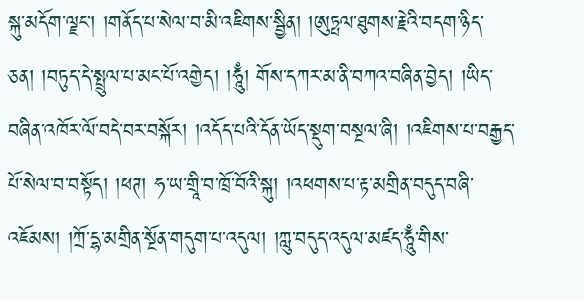སྐུ་མདོག་ལྗང་། །གནོད་པ་སེལ་བ་མི་འཇིགས་སྦྱིན། །ཨུཏྤལ་ཐུགས་རྗེའི་བདག་ཉིད་ཅན། །བཏུད་དེ་སྤྲུལ་པ་མང་པོ་འགྱེད། །ཧཱུྃ། གོས་དཀར་མ་ནི་བཀའ་བཞིན་བྱེད། །ཡིད་བཞིན་འཁོར་ལོ་བདེ་བར་བསྐོར། །འདོད་པའི་དོན་ཡོད་སྡུག་བསྔལ་ཞི། །འཇིགས་པ་བརྒྱད་པོ་སེལ་བ་བསྟོད། །ཕཊ། ཧ་ཡ་གྲཱི་བ་ཁྲོ་བོའི་སྐུ། །འཕགས་པ་རྟ་མགྲིན་བདུད་བཞི་འཇོམས། །ཀྲོ་དྷ་མགྲིན་སྔོན་གདུག་པ་འདུལ། །ཀླུ་བདུད་འདུལ་མཛད་ཧཱུྃ་གིས་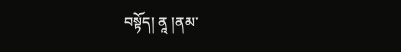བསྟོད། ནཱ །ནམ་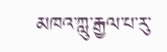མཁའ་ཀླུ་རྒྱལ་པ་རུ་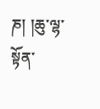ཎ། །ཆུ་ལྷ་སྟོན་